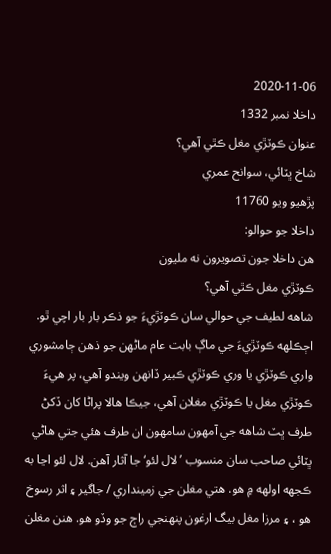2020-11-06
داخلا نمبر 1332
عنوان ڪوٽڙي مغل ڪٿي آهي؟
شاخ ڀٽائي، سوانح عمري
پڙهيو ويو 11760
داخلا جو حوالو:
هن داخلا جون تصويرون نه مليون
ڪوٽڙي مغل ڪٿي آهي؟
شاهه لطيف جي حوالي سان ڪوٽڙيءَ جو ذڪر بار بار اچي ٿو. اڄڪلهه ڪوٽڙيءَ جي ماڳ بابت عام ماڻهن جو ذهن ڄامشوري واري ڪوٽڙي يا وري ڪوٽڙي ڪبير ڏانهن ويندو آهي، پر هيءَ ڪوٽڙي مغل يا ڪوٽڙي مغلان آهي، جيڪا هالا پراڻا کان ڏکڻ طرف ڀٽ شاهه جي آمهون سامهون ان طرف هئي جتي هاڻي ڀٽائي صاحب سان منسوب ’لال لئو‘ جا آثار آهن. لال لئو اڃا به ڪجهه اولهه ۾ هو. هتي مغلن جي زمينداري / جاگير ۽ اثر رسوخ هو ، ۽ مرزا مغل بيگ ارغون پنهنجي راڄ جو وڏو هو. هنن مغلن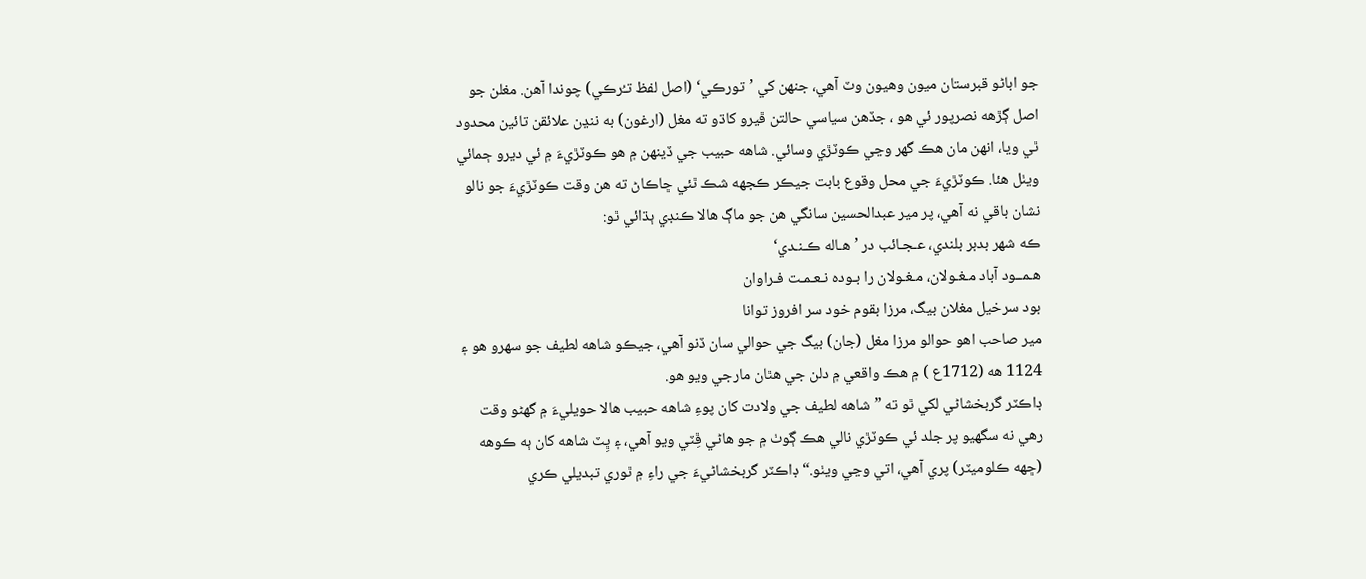جو اباڻو قبرستان ميون وهيون وٽ آهي، جنهن کي ’تورڪي‘ (اصل لفظ تـُرڪي) چوندا آهن. مغلن جو اصل ڳڙهه نصرپور ئي هو ، جڏهن سياسي حالتن ڦيرو کاڌو ته مغل (ارغون) به ننڍن علائقن تائين محدود ٿي ويا، انهن مان هڪ گهر وڃي ڪوٽڙي وسائي. شاهه حبيب جي ڏينهن ۾ هو ڪوٽڙيءَ ۾ ئي ديرو ڄمائي ويٺل هئا. ڪوٽڙيءَ جي محل وقوع بابت جيڪر ڪجهه شڪ ٿئي ڇاڪاڻ ته هن وقت ڪوٽڙيءَ جو نالو نشان باقي نه آهي، پر مير عبدالحسين سانگي هن جو ماڳ هالا ڪنڊي ٻڌائي ٿو:
ڪه شهر بدبر بلندي، عـجـائب در ’هـاله ڪـنـدي‘
هـمــود آباد مـغـولان، مـغـولان را بـوده نـعـمـت فـراوان
بود سرخيل مغلان بيگ، مرزا بقوم خود سر افروز توانا
مير صاحب اهو حوالو مرزا مغل (جان) بيگ جي حوالي سان ڏنو آهي، جيڪو شاهه لطيف جو سهرو هو ۽ 1124 هه (1712ع ) ۾ هڪ واقعي ۾ دلن جي هٿان مارجي ويو هو.
ڊاڪٽر گربخشاڻي لکي ٿو ته ”شاهه لطيف جي ولادت کان پوءِ شاهه حبيب هالا حويليءَ ۾ گهڻو وقت رهي نه سگهيو پر جلد ئي ڪوٽڙي نالي هڪ ڳوٺ ۾ جو هاڻي ڦِٽي ويو آهي، ۽ ڀِٽ شاهه کان ٻه ڪوهه (ڇهه ڪلوميٽر) پري آهي، اتي وڃي ويٺو.“ ڊاڪٽر گربخشاڻيءَ جي راءِ ۾ ٿوري تبديلي ڪري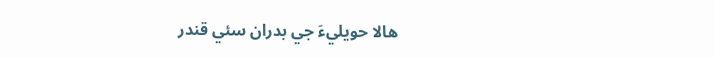هالا حويليءَ جي بدران سئي قندر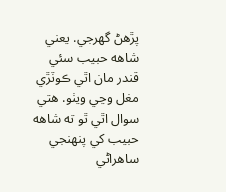پڙهڻ گهرجي. يعني شاهه حبيب سئي قندر مان اٿي ڪوٽڙي مغل وڃي ويٺو. هتي سوال اٿي ٿو ته شاهه حبيب کي پنهنجي ساهراڻي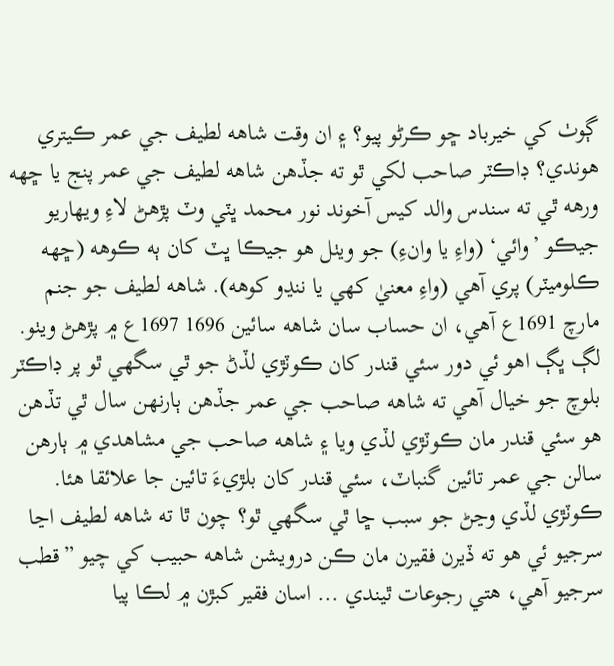ڳوٺ کي خيرباد ڇو ڪرڻو پيو؟ ۽ ان وقت شاهه لطيف جي عمر ڪيتري هوندي؟ ڊاڪٽر صاحب لکي ٿو ته جڏهن شاهه لطيف جي عمر پنج يا ڇهه ورهه ٿي ته سندس والد کيس آخوند نور محمد ڀٽي وٽ پڙهڻ لاءِ ويهاريو جيڪو ’وائي‘ (واءِ يا وانءِ) جو ويٺل هو جيڪا ڀٽ کان ٻه ڪوهه (ڇهه ڪلوميٽر) پري آهي (واءِ معنيٰ کهي يا ننڍو کوهه). شاهه لطيف جو جنم مارچ 1691ع آهي، ان حساب سان شاهه سائين 1696 1697ع ۾ پڙهڻ ويٺو. لڳ ڀڳ اهو ئي دور سئي قندر کان ڪوٽڙي لڏڻ جو ٿي سگهي ٿو پر ڊاڪٽر بلوچ جو خيال آهي ته شاهه صاحب جي عمر جڏهن ٻارنهن سال ٿي تڏهن هو سئي قندر مان ڪوٽڙي لڏي ويا ۽ شاهه صاحب جي مشاهدي ۾ ٻارهن سالن جي عمر تائين گنباٽ، سئي قندر کان بلڙيءَ تائين جا علائقا هئا.
ڪوٽڙي لڏي وڃڻ جو سبب ڇا ٿي سگهي ٿو؟ چون ٿا ته شاهه لطيف اڃا سرجيو ئي هو ته ڏيرن فقيرن مان ڪن درويشن شاهه حبيب کي چيو ”قطب سرجيو آهي، هتي رجوعات ٿيندي ... اسان فقير کبڙن ۾ لڪا پيا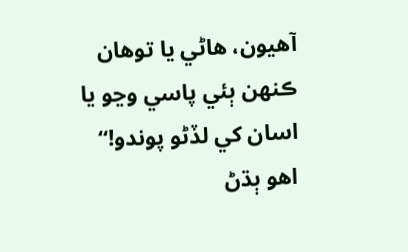آهيون، هاڻي يا توهان ڪنهن ٻئي پاسي وڃو يا اسان کي لڏڻو پوندو!“ اهو ٻڌڻ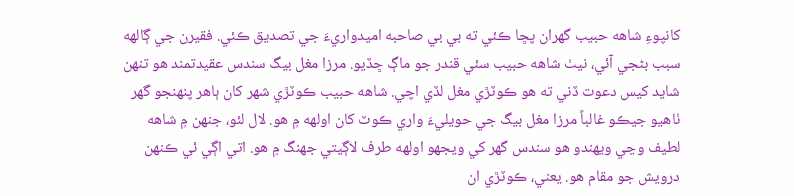کانپوءِ شاهه حبيب گهران پڇا ڪئي ته بي بي صاحبه اميدواريءَ جي تصديق ڪئي. فقيرن جي ڳالهه سبب بڻجي آئي، نيٺ شاهه حبيب سئي قندر جو ماڳ ڇڏيو. مرزا مغل بيگ سندس عقيدتمند هو تنهن شايد کيس دعوت ڏني ته هو ڪوٽڙي مغل لڏي اچي. شاهه حبيب ڪوٽڙي شهر کان ٻاهر پنهنجو گهر ٺاهيو جيڪو غالباً مرزا مغل بيگ جي حويليءَ واري ڪوٽ کان اولهه ۾ هو. لال لئو، جنهن ۾ شاهه لطيف وڃي ويهندو هو سندس گهر کي ويجهو اولهه طرف لاڳيتي جهنگ ۾ هو. اتي اڳي ئي ڪنهن درويش جو مقام هو. يعني، ڪوٽڙي ان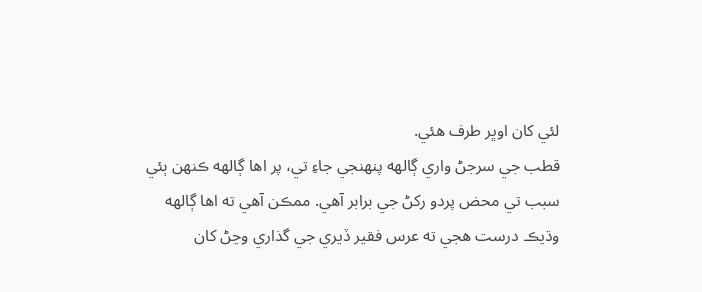لئي کان اوڀر طرف هئي.
قطب جي سرجڻ واري ڳالهه پنهنجي جاءِ تي، پر اها ڳالهه ڪنهن ٻئي سبب تي محض پردو رکڻ جي برابر آهي. ممڪن آهي ته اها ڳالهه وڌيڪ درست هجي ته عرس فقير ڏيري جي گذاري وڃڻ کان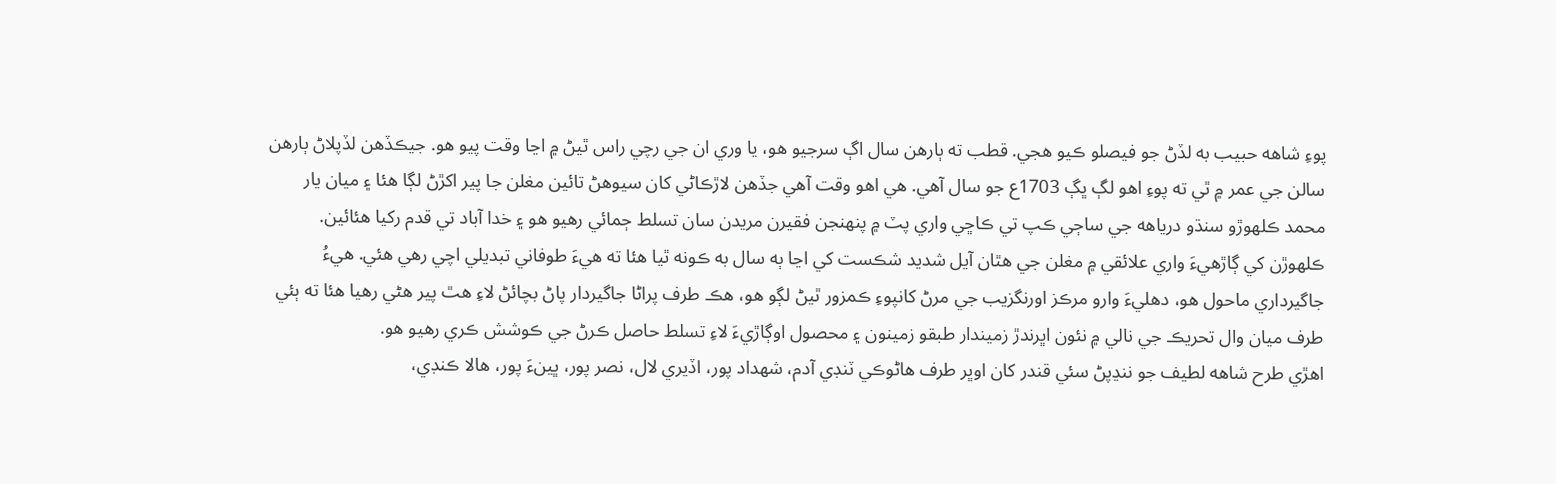پوءِ شاهه حبيب به لڏڻ جو فيصلو ڪيو هجي. قطب ته ٻارهن سال اڳ سرجيو هو، يا وري ان جي رچي راس ٿيڻ ۾ اڃا وقت پيو هو. جيڪڏهن لڏپلاڻ ٻارهن سالن جي عمر ۾ ٿي ته پوءِ اهو لڳ ڀڳ 1703ع جو سال آهي. هي اهو وقت آهي جڏهن لاڙڪاڻي کان سيوهڻ تائين مغلن جا پير اکڙڻ لڳا هئا ۽ ميان يار محمد ڪلهوڙو سنڌو درياهه جي ساڄي ڪپ تي ڪاڇي واري پٽ ۾ پنهنجن فقيرن مريدن سان تسلط ڄمائي رهيو هو ۽ خدا آباد تي قدم رکيا هئائين. ڪلهوڙن کي ڳاڙهيءَ واري علائقي ۾ مغلن جي هٿان آيل شديد شڪست کي اڃا ٻه سال به ڪونه ٿيا هئا ته هيءَ طوفاني تبديلي اچي رهي هئي. هيءُ جاگيرداري ماحول هو، دهليءَ وارو مرڪز اورنگزيب جي مرڻ کانپوءِ ڪمزور ٿيڻ لڳو هو، هڪ طرف پراڻا جاگيردار پاڻ بچائڻ لاءِ هٿ پير هڻي رهيا هئا ته ٻئي طرف ميان وال تحريڪ جي نالي ۾ نئون اڀرندڙ زميندار طبقو زمينون ۽ محصول اوڳاڙيءَ لاءِ تسلط حاصل ڪرڻ جي ڪوشش ڪري رهيو هو.
اهڙي طرح شاهه لطيف جو ننڍپڻ سئي قندر کان اوڀر طرف هاڻوڪي ٽنڊي آدم، شهداد پور، اڏيري لال، نصر پور، ڀينءَ پور، هالا ڪنڊي،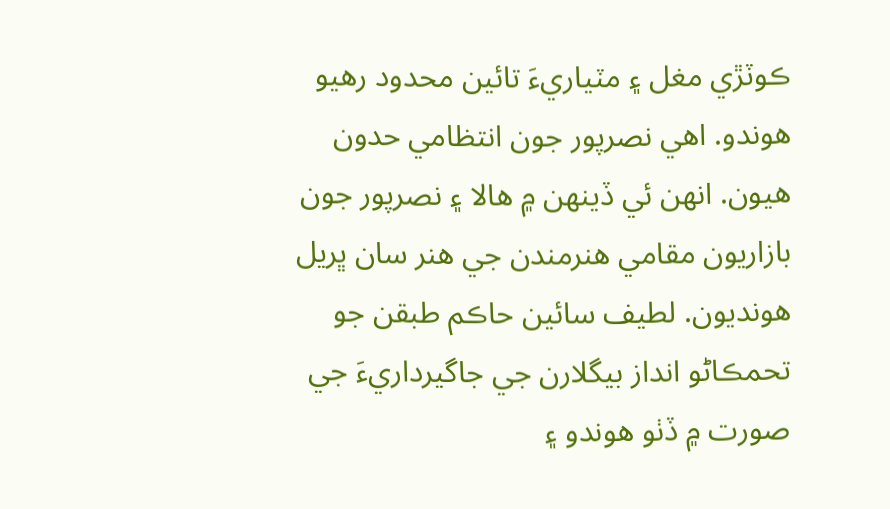ڪوٽڙي مغل ۽ مٽياريءَ تائين محدود رهيو هوندو. اهي نصرپور جون انتظامي حدون هيون. انهن ئي ڏينهن ۾ هالا ۽ نصرپور جون بازاريون مقامي هنرمندن جي هنر سان ڀريل هونديون. لطيف سائين حاڪم طبقن جو تحمڪاڻو انداز بيگلارن جي جاگيرداريءَ جي صورت ۾ ڏٺو هوندو ۽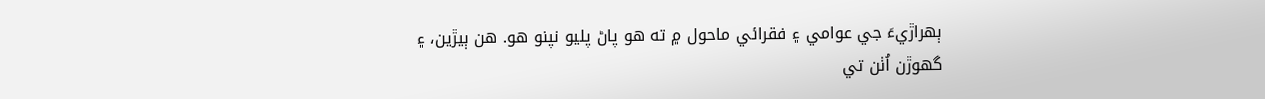ٻهراڙيءَ جي عوامي ۽ فقرائي ماحول ۾ ته هو پاڻ پليو نپنو هو. هن ٻيڙين، ۽ گهوڙن اُٺن تي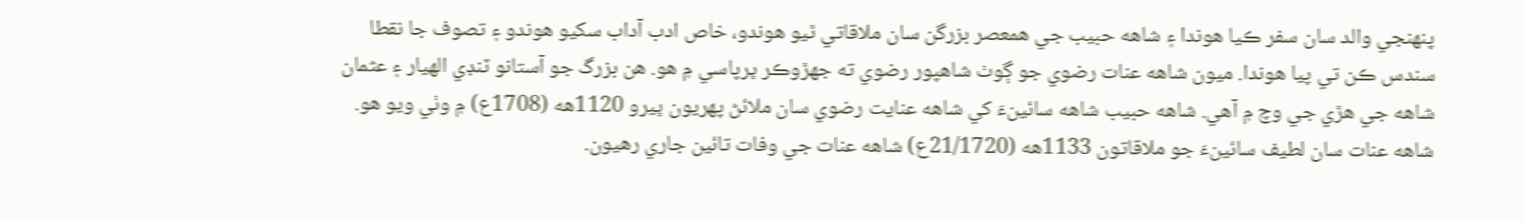پنهنجي والد سان سفر ڪيا هوندا ۽ شاهه حبيب جي همعصر بزرگن سان ملاقاتي ٿيو هوندو، خاص ادب آداب سکيو هوندو ۽ تصوف جا نقطا سندس ڪن تي پيا هوندا. ميون شاهه عنات رضوي جو ڳوٺ شاهپور رضوي ته جهڙوڪر ڀرپاسي ۾ هو. هن بزرگ جو آستانو ٽنڊي الهيار ۽ عثمان شاهه جي هڙي جي وچ ۾ آهي. شاهه حبيب شاهه سائينءَ کي شاهه عنايت رضوي سان ملائڻ پهريون ڀيرو 1120هه (1708ع) ۾ وٺي ويو هو. شاهه عنات سان لطيف سائينءَ جو ملاقاتون 1133هه (21/1720ع) شاهه عنات جي وفات تائين جاري رهيون.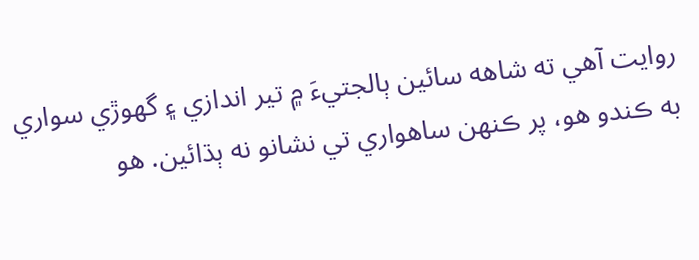روايت آهي ته شاهه سائين ٻالجتيءَ ۾ تير اندازي ۽ گهوڙي سواري به ڪندو هو، پر ڪنهن ساهواري تي نشانو نه ٻڌائين. هو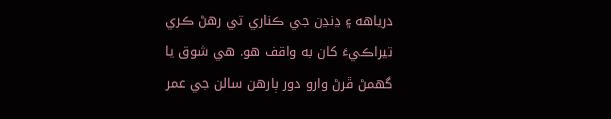درياهه ۽ ڍنڍن جي ڪناري تي رهڻ ڪري تيراڪيءَ کان به واقف هو. هي شوق يا گهمڻ ڦرڻ وارو دور ٻارهن سالن جي عمر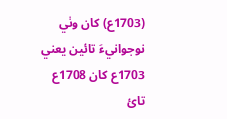(1703ع) کان وٺي نوجوانيءَ تائين يعني 1703ع کان 1708ع تائ